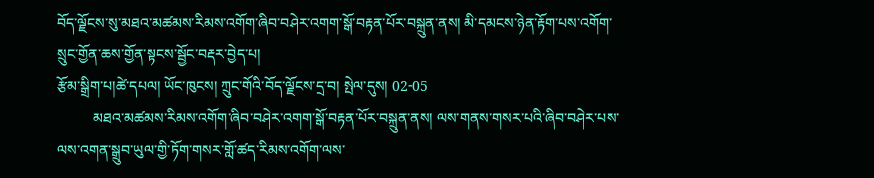བོད་ལྗོངས་སུ་མཐའ་མཚམས་རིམས་འགོག་ཞིབ་བཤེར་འགག་སྒོ་བརྟན་པོར་བསྐྲུན་ནས། མི་དམངས་ཉེན་རྟོག་པས་འགོག་སྲུང་གྱོན་ཆས་གྱོན་སྟངས་སྦྱོང་བརྡར་བྱེད་པ།
རྩོམ་སྒྲིག་པ།ཚེ་དཔལ། ཡོང་ཁུངས། ཀྲུང་གོའི་བོད་ལྗོངས་དྲ་བ། སྤེལ་དུས། 02-05
          མཐའ་མཚམས་རིམས་འགོག་ཞིབ་བཤེར་འགག་སྒོ་བརྟན་པོར་བསྐྲུན་ནས། ལས་གནས་གསར་པའི་ཞིབ་བཤེར་པས་ལས་འགན་སྒྲུབ་ཡུལ་གྱི་ཏོག་གསར་གློ་ཚད་རིམས་འགོག་ལས་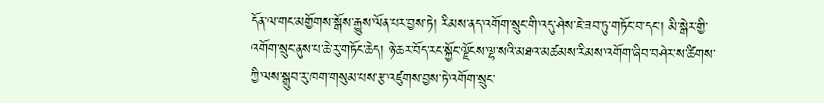དོན་ལ་གང་མགྱོགས་སྒོས་རྒྱུས་ལོན་པར་བྱས་ཏེ། རིམས་ནད་འགོག་སྲུང་གི་འདུ་ཤེས་ཇེ་ཟབ་ཏུ་གཏོང་བ་དང་། མི་སྒེར་གྱི་འགོག་སྲུང་ནུས་པ་ཆེ་རུ་གཏོང་ཆེད། ཉེ་ཆར་བོད་རང་སྐྱོང་ལྗོངས་ལྷ་སའི་མཐའ་མཚམས་རིམས་འགོག་ཞིབ་བཤེར་ས་ཚིགས་ཀྱི་ལས་སྒྲུབ་རུ་ཁག་གསུམ་པས་རྩ་འཛུགས་བྱས་ཏེ་འགོག་སྲུང་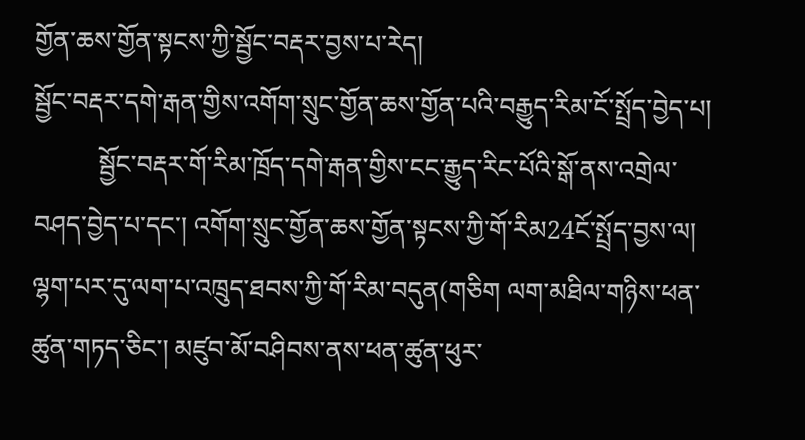གྱོན་ཆས་གྱོན་སྟངས་ཀྱི་སྦྱོང་བརྡར་བྱས་པ་རེད།
སྦྱོང་བརྡར་དགེ་རྒན་གྱིས་འགོག་སྲུང་གྱོན་ཆས་གྱོན་པའི་བརྒྱུད་རིམ་ངོ་སྤྲོད་བྱེད་པ།
          སྦྱོང་བརྡར་གོ་རིམ་ཁྲོད་དགེ་རྒན་གྱིས་ངང་རྒྱུད་རིང་པོའི་སྒོ་ནས་འགྲེལ་བཤད་བྱེད་པ་དང་། འགོག་སྲུང་གྱོན་ཆས་གྱོན་སྟངས་ཀྱི་གོ་རིམ24ངོ་སྤྲོད་བྱས་ལ། ལྷག་པར་དུ་ལག་པ་འཁྲུད་ཐབས་ཀྱི་གོ་རིམ་བདུན(གཅིག ལག་མཐིལ་གཉིས་ཕན་ཚུན་གཏད་ཅིང་། མཛུབ་མོ་བཤིབས་ནས་ཕན་ཚུན་ཕུར་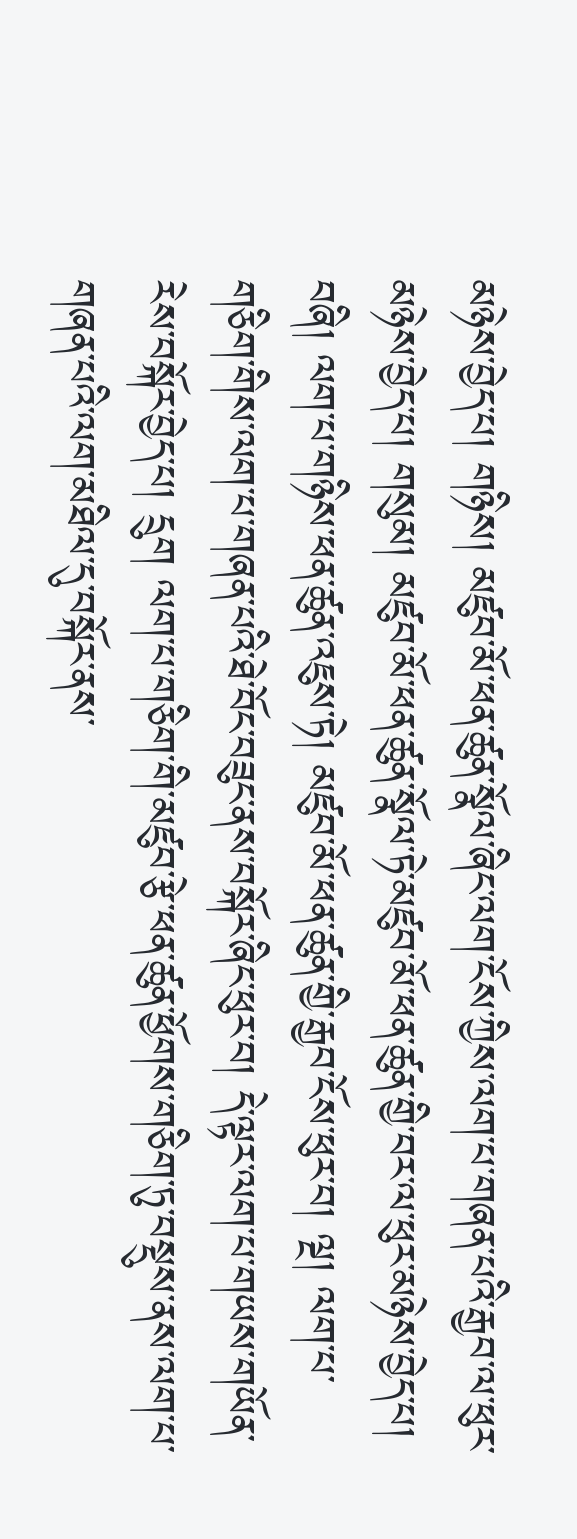མཉེས་བྱེད་པ། གཉིས། མཛུབ་མོ་ཕན་ཚུན་སྣོལ་ཞིང་ལག་ངོས་ཀྱིས་ལག་པ་གཞན་པའི་རྒྱབ་ལ་ཕུར་མཉེས་བྱེད་པ། གསུམ། མཛུབ་མོ་ཕན་ཚུན་སྣོལ་ཏེ་མཛུབ་མོ་ཕན་ཚུན་གྱི་བར་ལ་ཕུར་མཉེས་བྱེད་པ། བཞི། ལག་པ་གཉིས་ཕན་ཚུན་འཇུས་ཏེ། མཛུབ་མོ་ཕན་ཚུན་གྱི་རྒྱབ་ངོས་ཕུར་བ། ལྔ། ལག་པ་གཅིག་གིས་ལག་པ་གཞན་པའི་ཐེ་བོང་བཟུང་ནས་བསྐོར་ཞིང་ཕུར་བ། དེ་ལྟར་ལག་པ་གཡས་གཡོན་རེས་བསྐོར་བྱེད་པ། དྲུག ལག་པ་གཅིག་གི་མཛུབ་རྩེ་ཕན་ཚུན་ཕྱོགས་གཅིག་ཏུ་བསྡུས་ནས་ལག་པ་གཞན་པའི་ལག་མཐིལ་དུ་བསྐོར་ནས་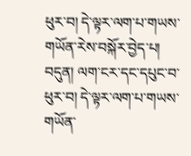ཕུར་བ། དེ་ལྟར་ལག་པ་གཡས་གཡོན་རེས་བསྐོར་བྱེད་པ། བདུན། ལག་ངར་དང་དཔུང་བ་ཕུར་བ། དེ་ལྟར་ལག་པ་གཡས་གཡོན་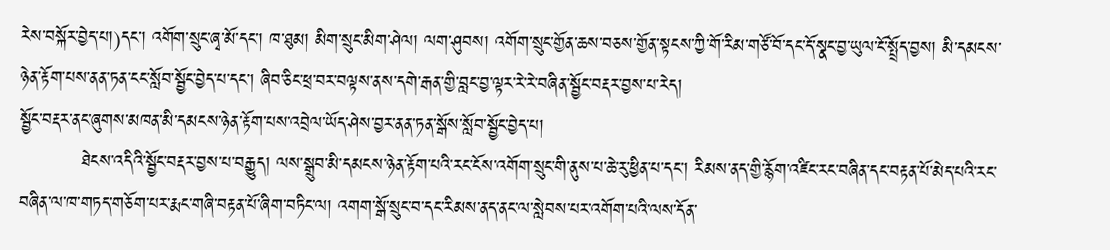རེས་བསྐོར་བྱེད་པ།)དང་། འགོག་སྲུང་ཞྭ་མོ་དང་། ཁ་ཐུམ། མིག་སྲུང་མིག་ཤེལ། ལག་ཤུབས། འགོག་སྲུང་གྱོན་ཆས་བཅས་གྱོན་སྟངས་ཀྱི་གོ་རིམ་གཙོ་བོ་དང་དོ་སྣང་བྱ་ཡུལ་ངོ་སྤྲོད་བྱས། མི་དམངས་ཉེན་རྟོག་པས་ནན་ཏན་ངང་སློབ་སྦྱོང་བྱེད་པ་དང་། ཞིབ་ཅིང་ཕྲ་བར་བལྟས་ནས་དགེ་རྒན་གྱི་བླང་བྱ་ལྟར་རེ་རེ་བཞིན་སྦྱོང་བརྡར་བྱས་པ་རེད།
སྦྱོང་བརྡར་ནང་ཞུགས་མཁན་མི་དམངས་ཉེན་རྟོག་པས་འབྲེལ་ཡོད་ཤེས་བྱར་ནན་ཏན་སྒོས་སློབ་སྦྱོང་བྱེད་པ།
          ཐེངས་འདིའི་སྦྱོང་བརྡར་བྱས་པ་བརྒྱུད། ལས་སྒྲུབ་མི་དམངས་ཉེན་རྟོག་པའི་རང་ངོས་འགོག་སྲུང་གི་ནུས་པ་ཆེ་རུ་ཕྱིན་པ་དང་། རིམས་ནད་གྱི་རྙོག་འཛིང་རང་བཞིན་དང་བརྟན་པོ་མེད་པའི་རང་བཞིན་ལ་ཁ་གཏད་གཅོག་པར་རྨང་གཞི་བརྟན་པོ་ཞིག་བཏིང་ལ། འགག་སྒོ་སྲུང་བ་དང་རིམས་ནད་ནང་ལ་སླེབས་པར་འགོག་པའི་ལས་དོན་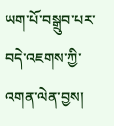ཡག་པོ་བསྒྲུབ་པར་བདེ་འཇགས་ཀྱི་འགན་ལེན་བྱས།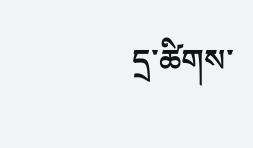དྲ་ཚིགས་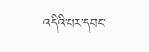འདིའི་པར་དབང་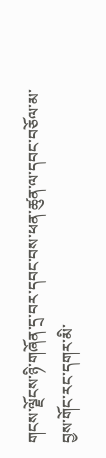གངས་ལྗོངས་ཉི་གཞོན་དྲ་བར་དབང་བས་ཕན་ཚུན་ལ་དབང་བཅོལ་མ་བྱས་གོང་རང་དགར་མི་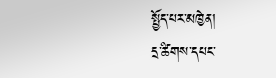སྤྱོད་པར་མཁྱེན།
དྲ་ཚིགས་དཔང་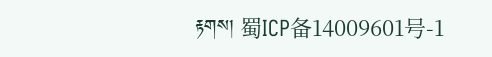རྟགས། 蜀ICP备14009601号-1